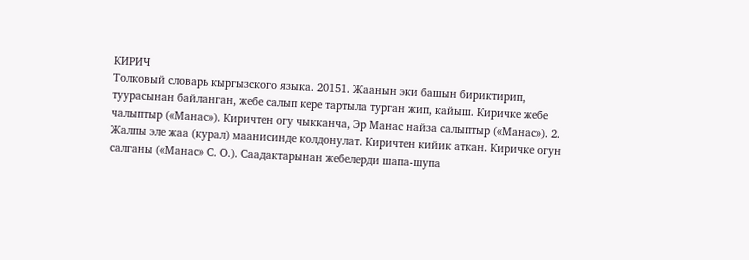КИРИЧ
Толковый словарь кыргызского языка. 20151. Жаанын эки башын бириктирип, туурасынан байланган, жебе салып кере тартыла турган жип, кайыш. Киричке жебе чалыптыр («Манас»). Киричтен огу чыкканча, Эр Манас найза салыптыр («Манас»). 2. Жалпы эле жаа (курал) маанисинде колдонулат. Киричтен кийик аткан. Киричке огун салганы («Манас» С. О.). Саадактарынан жебелерди шапа-шупа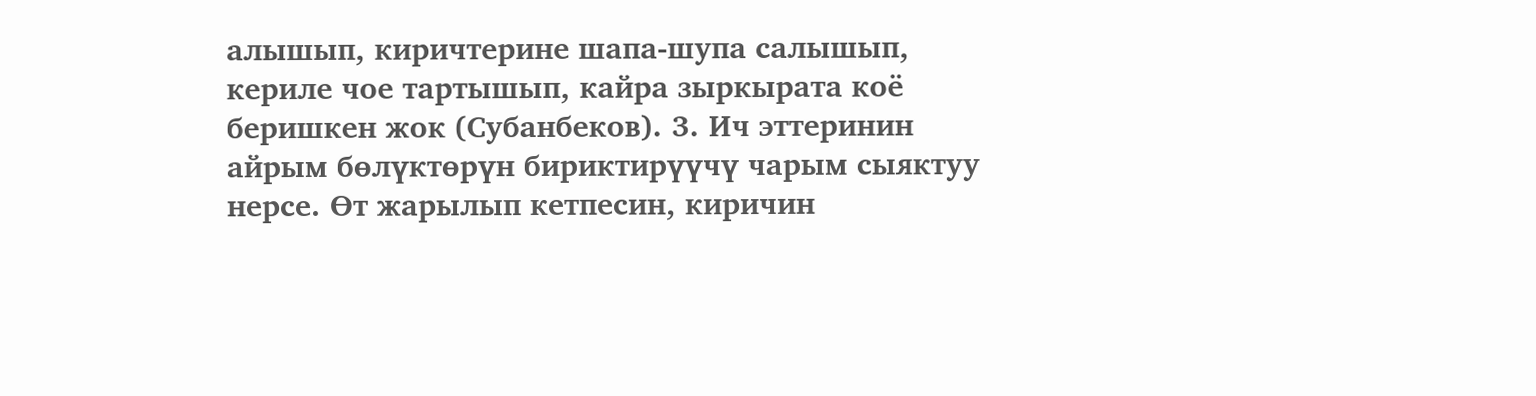алышып, киричтерине шапа-шупа салышып, кериле чое тартышып, кайра зыркырата коё беришкен жок (Субанбеков). 3. Ич эттеринин айрым бөлүктөрүн бириктирүүчү чарым сыяктуу нерсе. Өт жарылып кетпесин, киричин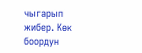чыгарып жибер. Көк боордун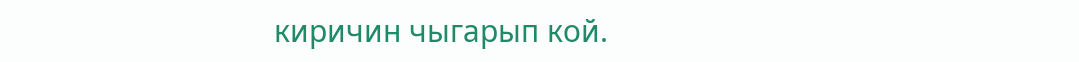киричин чыгарып кой.